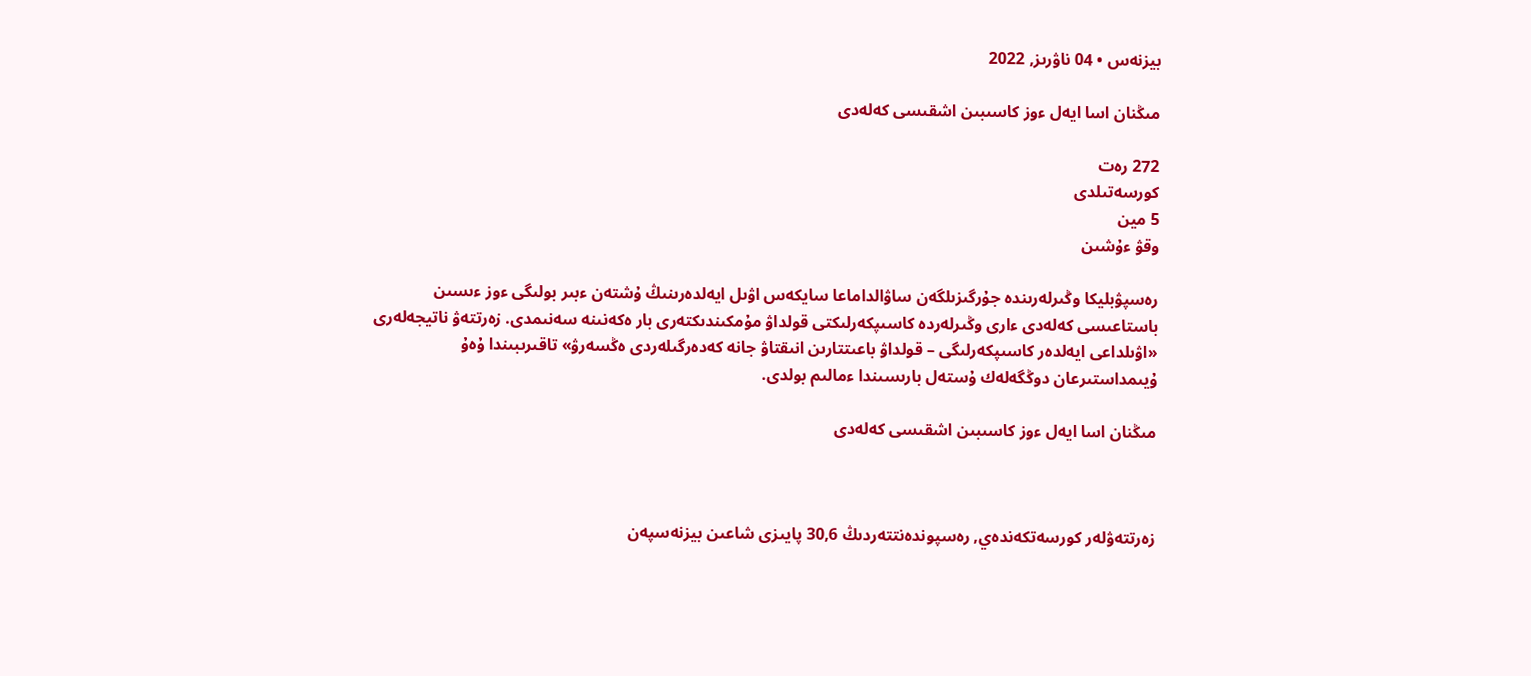بيزنەس • 04 ناۋرىز, 2022

مىڭنان اسا ايەل ءوز كاسىبىن اشقىسى كەلەدى

272 رەت
كورسەتىلدى
5 مين
وقۋ ءۇشىن

رەسپۋبليكا وڭىرلەرىندە جۇرگىزىلگەن ساۋالداماعا سايكەس اۋىل ايەلدەرىنىڭ ۇشتەن ءبىر بولىگى ءوز ءىسىن باستاعىسى كەلەدى ءارى وڭىرلەردە كاسىپكەرلىكتى قولداۋ مۇمكىندىكتەرى بار ەكەنىنە سەنىمدى. زەرتتەۋ ناتيجەلەرى «اۋىلداعى ايەلدەر كاسىپكەرلىگى – قولداۋ باعىتتارىن انىقتاۋ جانە كەدەرگىلەردى ەڭسەرۋ» تاقىرىبىندا ۇەۇ ۇيىمداستىرعان دوڭگەلەك ۇستەل بارىسىندا ءمالىم بولدى.

مىڭنان اسا ايەل ءوز كاسىبىن اشقىسى كەلەدى



زەرتتەۋلەر كورسەتكەندەي, رەسپوندەنتتەردىڭ 30,6 پايىزى شاعىن بيزنەسپەن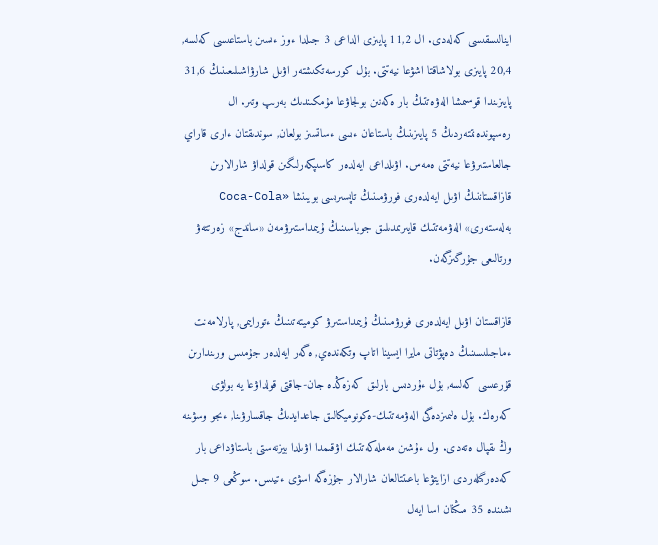اينالىسقىسى كەلەدى. ال 11,2 پايىزى الداعى 3 جىلدا ءوز ءىسىن باستاعىسى كەلسە, 20,4 پايىزى بولاشاقتا اشۋعا نيەتتى. بۇل كورسەتكىشتەر اۋىل شارۋاشىلىعىنىڭ 31,6 پايىزىندا قوسىمشا الەۋەتتىڭ بار ەكەنىن بولجاۋعا مۇمكىندىك بەرىپ وتىر. ال رەسپوندەنتتەردىڭ 5 پايىزىنىڭ باستاعان ءىسى ءساتسىز بولعان, سوندىقتان ءارى قاراي جالعاستىرۋعا نيەتتى ەمەس. اۋىلداعى ايەلدەر كاسىپكەرلىگىن قولداۋ شارالارىن قازاقستاننىڭ اۋىل ايەلدەرى فورۋمىنىڭ تاپسىرىسى بويىنشا «Coca-Cola بەلەستەرى» الەۋمەتتىك قايىرىمدىلىق جوباسىنىڭ ۇيىمداستىرۋمەن «ساندج» زەرتتەۋ ورتالىعى جۇرگىزگەن.

قازاقستان اۋىل ايەلدەرى فورۋمىنىڭ ۇيىمداستىرۋ كوميتەتىنىڭ ءتورايىمى, پارلامەنت ءماجىلىسىنىڭ دەپۋتاتى مايرا ايسينا اتاپ وتكەندەي, ەگەر ايەلدەر جۇمىس ورىندارىن قۇرعىسى كەلسە, بۇل ءۇردىس بارلىق كەزەڭدە جان-جاقتى قولداۋعا يە بولۋى كەرەك. بۇل ەلىمىزدەگى الەۋمەتتىك-ەكونوميكالىق جاعدايدىڭ جاقسارۋىنا, ءىجو وسۋىنە وڭ ىقپال ەتەدى. ول ءۇشىن مەملەكەتتىك اۋقىمدا اۋىلدا بيزنەستى باستاۋداعى بار كەدەرگىلەردى ازايتۋعا باعىتتالعان شارالار جۇزەگە اسۋى ءتيىس. سوڭعى 9 جىل ىشىندە 35 مىڭنان اسا ايەل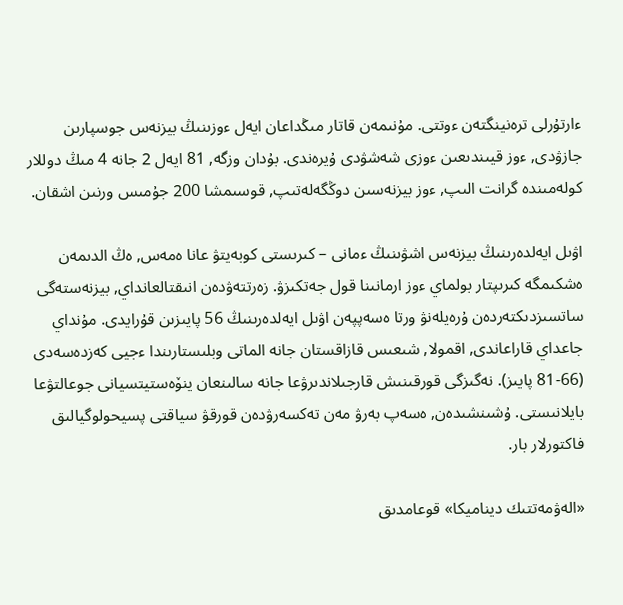ءارتۇرلى ترەنينگتەن ءوتتى. مۇنىمەن قاتار مىڭداعان ايەل ءوزىنىڭ بيزنەس جوسپارىن جازۋدى, ءوز قيىندىعىن ءوزى شەشۋدى ۇيرەندى. بۇدان وزگە, 81 ايەل 2 جانە 4 مىڭ دوللار كولەمىندە گرانت الىپ, ءوز بيزنەسىن دوڭگەلەتىپ, قوسىمشا 200 جۇمىس ورنىن اشقان.

اۋىل ايەلدەرىنىڭ بيزنەس اشۋىنىڭ ءمانى – كىرىستى كوبەيتۋ عانا ەمەس, ەڭ الدىمەن ەشكىمگە كىرىپتار بولماي ءوز ارمانىنا قول جەتكىزۋ. زەرتتەۋدەن انىقتالعانداي, بيزنەستەگى ساتسىزدىكتەردەن ۇرەيلەنۋ ورتا ەسەپپەن اۋىل ايەلدەرىنىڭ 56 پايىزىن قۇرايدى. مۇنداي جاعداي قاراعاندى, اقمولا, شىعىس قازاقستان جانە الماتى وبلىستارىندا ءجيى كەزدەسەدى (66-81 پايىز). نەگىزگى قورقىنىش قارجىلاندىرۋعا جانە سالىنعان ينۆەستيتسيانى جوعالتۋعا بايلانىستى. ۇشىنشىدەن, ەسەپ بەرۋ مەن تەكسەرۋدەن قورقۋ سياقتى پسيحولوگيالىق فاكتورلار بار.

«الەۋمەتتىك ديناميكا» قوعامدىق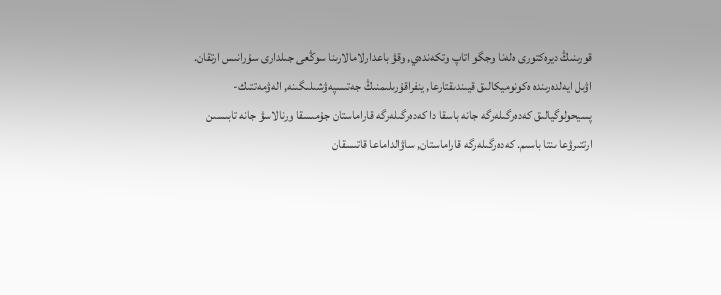قورىنىڭ ديرەكتورى ەلەنا وجگو اتاپ وتكەندەي, وقۋ باعدارلامالارىنا سوڭعى جىلدارى سۇرانىس ارتقان. اۋىل ايەلدەرىندە ەكونوميكالىق قيىندىقتارعا, ينفراقۇرىلىمنىڭ جەتىسپەۋشىلىگىنە, الەۋمەتتىك-پسيحولوگيالىق كەدەرگىلەرگە جانە باسقا دا كەدەرگىلەرگە قاراماستان جۇمىسقا ورنالاسۋ جانە تابىسىن ارتتىرۋعا ىنتا باسىم. كەدەرگىلەرگە قاراماستان, ساۋالداماعا قاتىسقان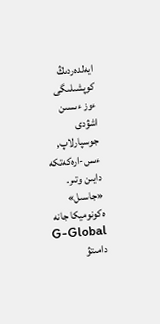ايەلدەردىڭ كوپشىلىگى ءوز ءىسىن اشۋدى جوسپارلاپ, ءىس-ارەكەتكە دايىن وتىر. «جاسىل» ەكونوميكا جانە G-Global دامىتۋ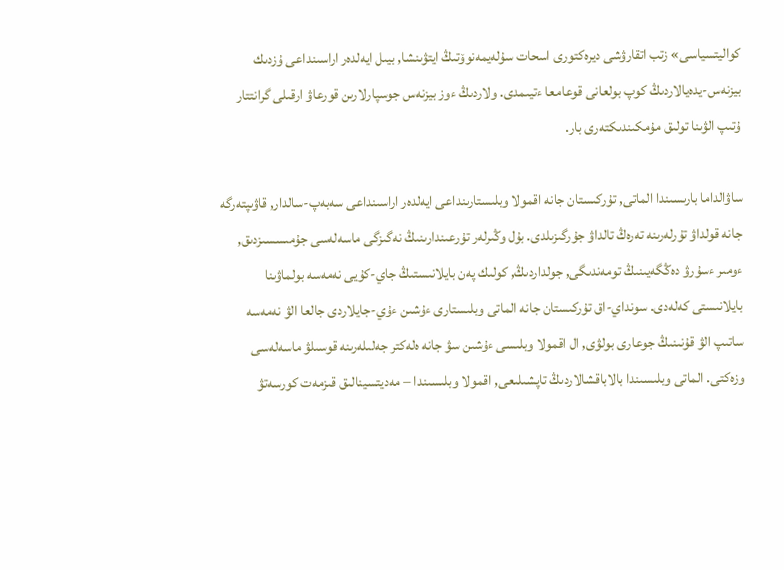كواليتسياسى» زتب اتقارۋشى ديرەكتورى اسحات سۇلەيمەنوۆتىڭ ايتۋىنشا, بيىل ايەلدەر اراسىنداعى ۇزدىك بيزنەس-يدەيالاردىڭ كوپ بولعانى قوعامعا ءتيىمدى. ولاردىڭ ءوز بيزنەس جوسپارلارىن قورعاۋ ارقىلى گرانتتار ۇتىپ الۋىنا تولىق مۇمكىندىكتەرى بار.

ساۋالداما بارىسىندا الماتى, تۇركىستان جانە اقمولا وبلىستارىنداعى ايەلدەر اراسىنداعى سەبەپ-سالدار, قاۋىپتەرگە جانە قولداۋ تۇرلەرىنە تەرەڭ تالداۋ جۇرگىزىلدى. بۇل وڭىرلەر تۇرعىندارىنىڭ نەگىزگى ماسەلەسى جۇمىسسىزدىق, ءومىر ءسۇرۋ دەڭگەيىنىڭ تومەندىگى, جولداردىڭ, كولىك پەن بايلانىستىڭ جاي-كۇيى نەمەسە بولماۋىنا بايلانىستى كەلەدى. سونداي-اق تۇركىستان جانە الماتى وبلىستارى ءۇشىن ءۇي-جايلاردى جالعا الۋ نەمەسە ساتىپ الۋ قۇنىنىڭ جوعارى بولۋى, ال اقمولا وبلىسى ءۇشىن سۋ جانە ەلەكتر جەلىلەرىنە قوسىلۋ ماسەلەسى وزەكتى. الماتى وبلىسىندا بالاباقشالاردىڭ تاپشىلىعى, اقمولا وبلىسىندا – مەديتسينالىق قىزمەت كورسەتۋ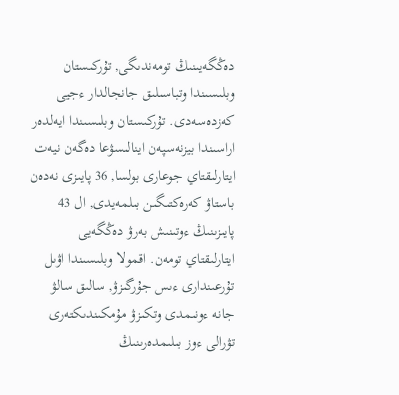دەڭگەيىنىڭ تومەندىگى, تۇركىستان وبلىسىندا وتباسىلىق جانجالدار ءجيى كەزدەسەدى. تۇركىستان وبلىسىندا ايەلدەر اراسىندا بيزنەسپەن اينالىسۋعا دەگەن نيەت ايتارلىقتاي جوعارى بولسا, 36 پايىزى نەدەن باستاۋ كەرەكتىگىن بىلمەيدى, ال 43 پايىزىنىڭ ءوتىنىش بەرۋ دەڭگەيى ايتارلىقتاي تومەن. اقمولا وبلىسىندا اۋىل تۇرعىندارى ءىس جۇرگىزۋ, سالىق سالۋ جانە ءونىمدى وتكىزۋ مۇمكىندىكتەرى تۋرالى ءوز بىلىمدەرىنىڭ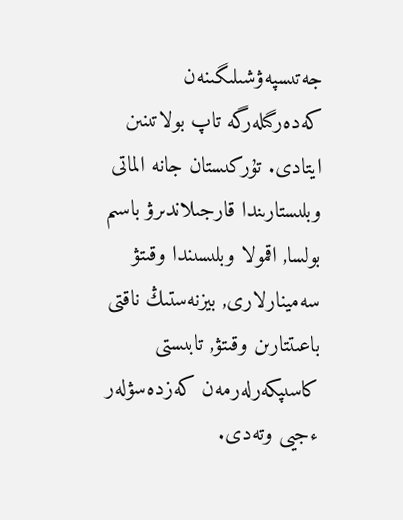جەتىسپەۋشىلىگىنەن كەدەرگىلەرگە تاپ بولاتىنىن ايتادى. تۇركىستان جانە الماتى وبلىستارىندا قارجىلاندىرۋ باسىم بولسا, اقمولا وبلىسىندا وقىتۋ سەمينارلارى, بيزنەستىڭ ناقتى باعىتتارىن وقىتۋ, تابىستى كاسىپكەرلەرمەن كەزدەسۋلەر ءجيى وتەدى.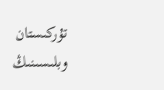تۇركىستان وبلىسىنىڭ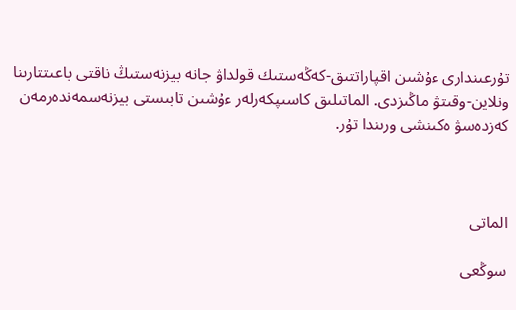تۇرعىندارى ءۇشىن اقپاراتتىق-كەڭەستىك قولداۋ جانە بيزنەستىڭ ناقتى باعىتتارىنا ونلاين-وقىتۋ ماڭىزدى. الماتىلىق كاسىپكەرلەر ءۇشىن تابىستى بيزنەسمەندەرمەن كەزدەسۋ ەكىنشى ورىندا تۇر.



الماتى

سوڭعى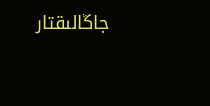جاڭالىقتار